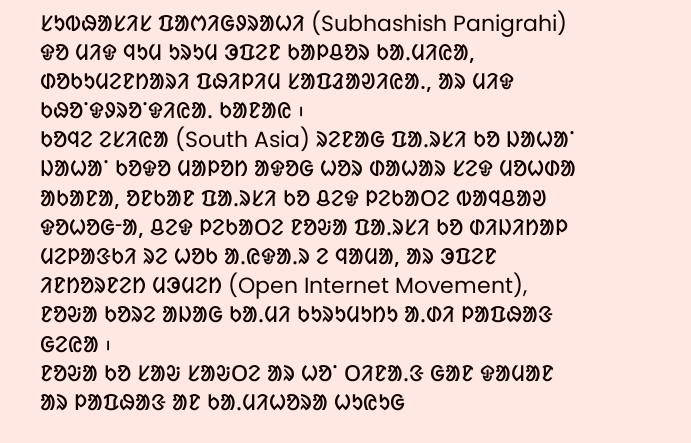ᱥᱩᱵᱷᱟᱥᱤᱥ ᱯᱟᱬᱤᱜᱽᱨᱟᱦᱤ (Subhashish Panigrahi) ᱫᱚ ᱢᱤᱫ ᱧᱩᱢ ᱩᱨᱩᱢ ᱳᱯᱮᱱ ᱠᱟᱞᱪᱚᱨ ᱠᱟᱹᱢᱤᱭᱟ, ᱰᱚᱠᱩᱢᱮᱱᱴᱟᱨᱤ ᱯᱷᱤᱞᱤᱢ ᱥᱟᱯᱲᱟᱣᱤᱭᱟ., ᱟᱨ ᱢᱤᱫ ᱠᱷᱚᱸᱫᱽᱨᱚᱸᱫᱤᱭᱟᱹ ᱠᱟᱱᱟᱭ ᱾
ᱠᱚᱧᱮ ᱮᱥᱤᱭᱟ (South Asia) ᱨᱮᱱᱟᱜ ᱯᱟᱹᱨᱥᱤ ᱠᱚ ᱡᱟᱦᱟᱸ ᱡᱟᱦᱟᱸ ᱠᱚᱫᱚ ᱢᱟᱞᱚᱴ ᱟᱫᱚᱜ ᱦᱚᱨ ᱰᱟᱦᱟᱨ ᱥᱮᱫ ᱢᱚᱦᱰᱟ ᱟᱠᱟᱱᱟ, ᱚᱱᱠᱟᱱ ᱯᱟᱹᱨᱥᱤ ᱠᱚ ᱪᱮᱫ ᱞᱮᱠᱟᱛᱮ ᱵᱟᱧᱪᱟᱣ ᱫᱚᱦᱚᱜᱼᱟ, ᱪᱮᱫ ᱞᱮᱠᱟᱛᱮ ᱱᱚᱶᱟ ᱯᱟᱹᱨᱥᱤ ᱠᱚ ᱰᱤᱡᱤᱴᱟᱞ ᱢᱮᱞᱟᱝᱠᱤ ᱨᱮ ᱦᱚᱠ ᱟᱹᱭᱫᱟᱹᱨ ᱮ ᱧᱟᱢᱟ, ᱟᱨ ᱳᱯᱮᱱ ᱤᱱᱴᱚᱨᱱᱮᱴ ᱢᱳᱢᱮᱴ (Open Internet Movement), ᱱᱚᱶᱟ ᱠᱚᱨᱮ ᱟᱡᱟᱜ ᱠᱟᱹᱢᱤ ᱠᱩᱨᱩᱢᱩᱴᱩ ᱟᱹᱰᱤ ᱞᱟᱯᱷᱟᱝ ᱜᱮᱭᱟ ᱾
ᱱᱚᱶᱟ ᱠᱚ ᱥᱟᱶ ᱥᱟᱶᱛᱮ ᱟᱨ ᱦᱚᱸ ᱛᱤᱱᱟᱹᱝ ᱜᱟᱱ ᱫᱟᱢᱟᱱ ᱟᱨ ᱞᱟᱯᱷᱟᱝ ᱟᱱ ᱠᱟᱹᱢᱤᱦᱚᱨᱟ ᱦᱩᱭᱩᱜ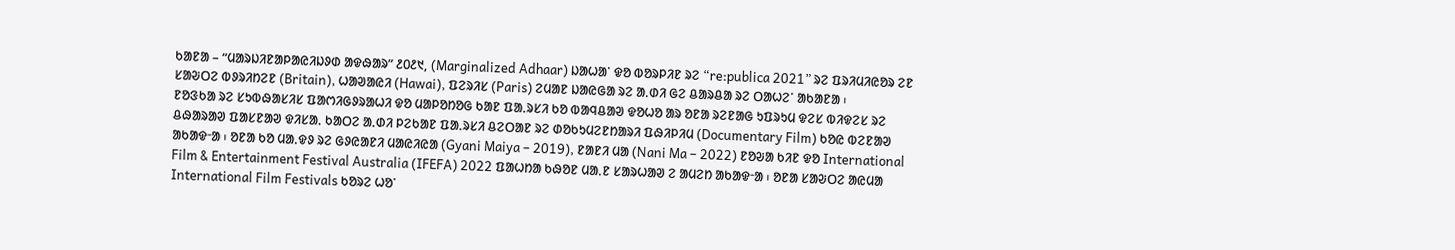ᱠᱟᱱᱟ – “ᱢᱟᱨᱡᱤᱱᱟᱞᱟᱭᱤᱡᱽᱰ ᱟᱫᱷᱟᱨ” ᱒᱐᱒᱑, (Marginalized Adhaar) ᱡᱟᱦᱟᱸ ᱫᱚ ᱵᱚᱨᱞᱤᱱ ᱨᱮ “re:publica 2021” ᱨᱮ ᱯᱨᱤᱢᱤᱭᱚᱨ ᱮᱱ ᱥᱟᱶᱛᱮ ᱵᱽᱨᱤᱴᱮᱱ (Britain), ᱦᱟᱣᱟᱭᱤ (Hawai), ᱯᱮᱨᱤᱥ (Paris) ᱮᱢᱟᱱ ᱡᱟᱭᱜᱟ ᱨᱮ ᱟᱹᱰᱤ ᱜᱮ ᱪᱟᱨᱪᱟ ᱨᱮ ᱛᱟᱦᱮᱸ ᱟᱠᱟᱱᱟ ᱾
ᱱᱚᱝᱠᱟ ᱨᱮ ᱥᱩᱵᱷᱟᱥᱤᱥ ᱯᱟᱬᱤᱜᱽᱨᱟᱦᱤ ᱫᱚ ᱢᱟᱞᱚᱴᱚᱜ ᱠᱟᱱ ᱯᱟᱹᱨᱥᱤ ᱠᱚ ᱵᱟᱧᱪᱟᱣ ᱫᱚᱦᱚ ᱟᱨ ᱚᱱᱟ ᱨᱮᱱᱟᱜ ᱩᱯᱨᱩᱢ ᱫᱮᱥ ᱵᱤᱫᱮᱥ ᱨᱮ ᱪᱷᱟᱨᱟᱣ ᱯᱟᱥᱱᱟᱣ ᱫᱤᱥᱟᱹ ᱠᱟᱛᱮ ᱟᱹᱰᱤ ᱞᱮᱠᱟᱱ ᱯᱟᱹᱨᱥᱤ ᱪᱮᱛᱟᱱ ᱨᱮ ᱰᱚᱠᱩᱢᱮᱱᱴᱟᱨᱤ ᱯᱷᱤᱞᱤᱢ (Documentary Film) ᱠᱚᱭ ᱵᱮᱱᱟᱣ ᱟᱠᱟᱫᱼᱟ ᱾ ᱚᱱᱟ ᱠᱚ ᱢᱟᱹᱫᱽ ᱨᱮ ᱜᱽᱭᱟᱱᱤ ᱢᱟᱭᱤᱭᱟ (Gyani Maiya – 2019), ᱱᱟᱱᱤ ᱢᱟ (Nani Ma – 2022) ᱱᱚᱶᱟ ᱠᱤᱱ ᱫᱚ International Film & Entertainment Festival Australia (IFEFA) 2022 ᱯᱟᱦᱴᱟ ᱠᱷᱚᱱ ᱢᱟᱹᱱ ᱥᱟᱨᱦᱟᱣ ᱮ ᱟᱢᱮᱴ ᱟᱠᱟᱫᱼᱟ ᱾ ᱚᱱᱟ ᱥᱟᱶᱛᱮ ᱟᱭᱢᱟ International Film Festivals ᱠᱚᱨᱮ ᱦᱚᱸ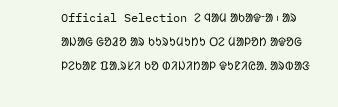Official Selection ᱮ ᱧᱟᱢ ᱟᱠᱟᱫᱼᱟ ᱾ ᱟᱨ ᱟᱡᱟᱜ ᱜᱚᱲᱚ ᱟᱨ ᱠᱩᱨᱩᱢᱩᱴᱩ ᱛᱮ ᱢᱟᱞᱚᱴ ᱟᱫᱚᱜ ᱞᱮᱠᱟᱱ ᱯᱟᱹᱨᱥᱤ ᱠᱚ ᱰᱤᱡᱤᱴᱟᱞ ᱫᱩᱱᱤᱭᱟᱹ ᱟᱨᱵᱟᱝ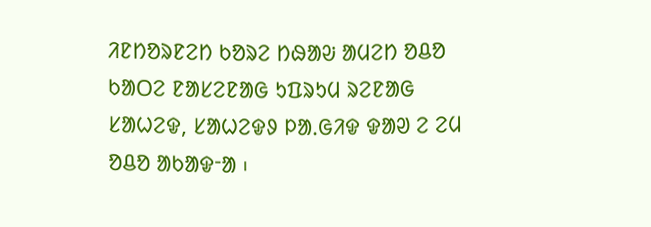ᱤᱱᱴᱚᱨᱱᱮᱴ ᱠᱚᱨᱮ ᱴᱷᱟᱶ ᱟᱢᱮᱴ ᱚᱪᱚ ᱠᱟᱛᱮ ᱱᱟᱥᱮᱱᱟᱜ ᱩᱯᱨᱩᱢ ᱨᱮᱱᱟᱜ ᱥᱟᱦᱮᱫ, ᱥᱟᱦᱮᱫᱽ ᱞᱟᱹᱜᱤᱫ ᱫᱟᱣ ᱮ ᱮᱢ ᱚᱪᱚ ᱟᱠᱟᱫᱼᱟ ᱾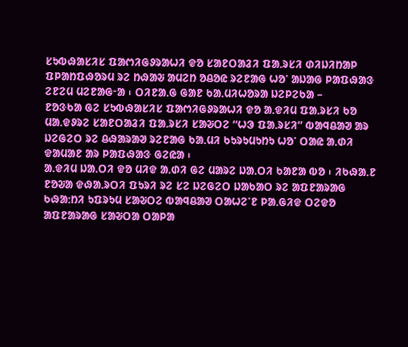ᱥᱩᱵᱷᱟᱥᱤᱥ ᱯᱟᱬᱤᱜᱽᱨᱟᱦᱤ ᱫᱚ ᱥᱟᱱᱛᱟᱲᱤ ᱯᱟᱹᱨᱥᱤ ᱰᱤᱡᱤᱴᱟᱞ ᱯᱞᱟᱴᱯᱷᱚᱨᱢ ᱨᱮ ᱴᱷᱟᱶ ᱟᱢᱮᱴ ᱚᱪᱚᱭ ᱨᱮᱱᱟᱜ ᱦᱚᱸ ᱟᱡᱟᱜ ᱞᱟᱯᱷᱟᱝ ᱮᱱᱮᱢ ᱢᱮᱱᱟᱜᱼᱟ ᱾ ᱛᱤᱱᱟᱹᱜ ᱜᱟᱱ ᱠᱟᱹᱢᱤᱦᱚᱨᱟ ᱡᱮᱞᱮᱠᱟ –
ᱱᱚᱝᱠᱟ ᱜᱮ ᱥᱩᱵᱷᱟᱥᱤᱥ ᱯᱟᱬᱤᱜᱽᱨᱟᱦᱤ ᱫᱚ ᱟᱹᱫᱤᱢ ᱯᱟᱹᱨᱥᱤ ᱠᱚ ᱢᱟᱹᱫᱽᱨᱮ ᱥᱟᱱᱛᱟᱲᱤ ᱯᱟᱹᱨᱥᱤ ᱥᱟᱶᱛᱮ “ᱦᱳ ᱯᱟᱹᱨᱥᱤ” ᱵᱟᱧᱪᱟᱣ ᱟᱨ ᱡᱮᱜᱮᱛ ᱨᱮ ᱪᱷᱟᱨᱟᱣ ᱨᱮᱱᱟᱜ ᱠᱟᱹᱢᱤ ᱠᱩᱨᱩᱢᱩᱴᱩ ᱦᱚᱸ ᱛᱟᱭ ᱟᱹᱰᱤ ᱫᱟᱢᱟᱱ ᱟᱨ ᱞᱟᱯᱷᱟᱝ ᱜᱮᱭᱟ ᱾
ᱟᱹᱫᱤᱢ ᱡᱟᱹᱛᱤ ᱫᱚ ᱢᱤᱫ ᱟᱹᱰᱤ ᱜᱮ ᱢᱟᱨᱮ ᱡᱟᱹᱛᱤ ᱠᱟᱱᱟ ᱵᱚ ᱾ ᱤᱠᱷᱟᱹᱱ ᱱᱚᱶᱟ ᱫᱷᱟᱹᱨᱛᱤ ᱯᱩᱨᱤ ᱨᱮ ᱥᱮ ᱡᱮᱜᱮᱛ ᱡᱟᱠᱟᱛ ᱨᱮ ᱟᱯᱱᱟᱨᱟᱜ ᱠᱷᱟᱺᱴᱤ ᱩᱯᱨᱩᱢ ᱥᱟᱶᱛᱮ ᱵᱟᱧᱪᱟᱣ ᱛᱟᱦᱮᱸᱱ ᱞᱟᱹᱜᱤᱫ ᱛᱮᱫᱚ ᱟᱯᱱᱟᱨᱟᱜ ᱥᱟᱶᱛᱟ ᱛᱟᱞᱟ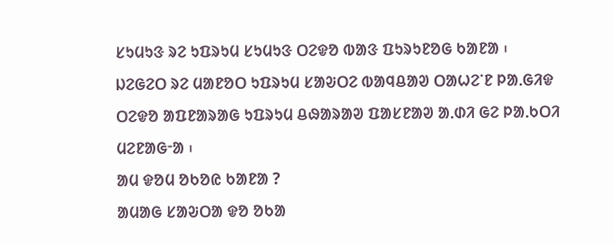ᱥᱩᱢᱩᱝ ᱨᱮ ᱩᱯᱨᱩᱢ ᱥᱩᱢᱩᱝ ᱛᱮᱫᱚ ᱵᱟᱝ ᱯᱩᱨᱩᱱᱚᱜ ᱠᱟᱱᱟ ᱾ ᱡᱮᱜᱮᱛ ᱨᱮ ᱢᱟᱱᱚᱛ ᱩᱯᱨᱩᱢ ᱥᱟᱶᱛᱮ ᱵᱟᱧᱪᱟᱣ ᱛᱟᱦᱮᱸᱱ ᱞᱟᱹᱜᱤᱫ ᱛᱮᱫᱚ ᱟᱯᱱᱟᱨᱟᱜ ᱩᱯᱨᱩᱢ ᱪᱷᱟᱨᱟᱣ ᱯᱟᱥᱱᱟᱣ ᱟᱹᱰᱤ ᱜᱮ ᱞᱟᱹᱠᱛᱤ ᱢᱮᱱᱟᱜᱼᱟ ᱾
ᱟᱢ ᱫᱚᱢ ᱚᱠᱚᱭ ᱠᱟᱱᱟ ?
ᱟᱢᱟᱜ ᱥᱟᱶᱛᱟ ᱫᱚ ᱚᱠᱟ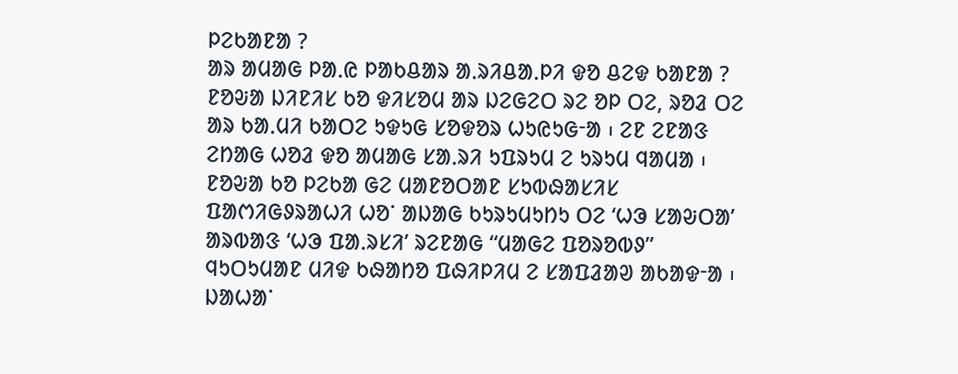ᱞᱮᱠᱟᱱᱟ ?
ᱟᱨ ᱟᱢᱟᱜ ᱞᱟᱹᱭ ᱞᱟᱠᱪᱟᱨ ᱟᱹᱨᱤᱪᱟᱹᱞᱤ ᱫᱚ ᱪᱮᱫ ᱠᱟᱱᱟ ?
ᱱᱚᱶᱟ ᱡᱤᱱᱤᱥ ᱠᱚ ᱫᱤᱥᱚᱢ ᱟᱨ ᱡᱮᱜᱮᱛ ᱨᱮ ᱚᱞ ᱛᱮ, ᱨᱚᱲ ᱛᱮ ᱟᱨ ᱠᱟᱹᱢᱤ ᱠᱟᱛᱮ ᱩᱫᱩᱜ ᱥᱚᱫᱚᱨ ᱦᱩᱭᱩᱜᱼᱟ ᱾ ᱮᱱ ᱮᱱᱟᱝ ᱮᱴᱟᱜ ᱦᱚᱲ ᱫᱚ ᱟᱢᱟᱜ ᱥᱟᱹᱨᱤ ᱩᱯᱨᱩᱢ ᱮ ᱩᱨᱩᱢ ᱧᱟᱢᱟ ᱾
ᱱᱚᱶᱟ ᱠᱚ ᱞᱮᱠᱟ ᱜᱮ ᱢᱟᱱᱚᱛᱟᱱ ᱥᱩᱵᱷᱟᱥᱤᱥ ᱯᱟᱬᱤᱜᱽᱨᱟᱦᱤ ᱦᱚᱸ ᱟᱡᱟᱜ ᱠᱩᱨᱩᱢᱩᱴᱩ ᱛᱮ ‘ᱦᱳ ᱥᱟᱶᱛᱟ’ ᱟᱨᱵᱟᱝ ‘ᱦᱳ ᱯᱟᱹᱨᱥᱤ’ ᱨᱮᱱᱟᱜ “ᱢᱟᱜᱮ ᱯᱚᱨᱚᱵᱽ” ᱧᱩᱛᱩᱢᱟᱱ ᱢᱤᱫ ᱠᱷᱟᱴᱚ ᱯᱷᱤᱞᱤᱢ ᱮ ᱥᱟᱯᱲᱟᱣ ᱟᱠᱟᱫᱼᱟ ᱾ ᱡᱟᱦᱟᱸ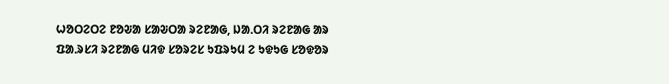ᱦᱚᱛᱮᱛᱮ ᱱᱚᱶᱟ ᱥᱟᱶᱛᱟ ᱨᱮᱱᱟᱜ, ᱡᱟᱹᱛᱤ ᱨᱮᱱᱟᱜ ᱟᱨ ᱯᱟᱹᱨᱥᱤ ᱨᱮᱱᱟᱜ ᱢᱤᱫ ᱥᱚᱨᱮᱥ ᱩᱯᱨᱩᱢ ᱮ ᱩᱫᱩᱜ ᱥᱚᱫᱚᱨ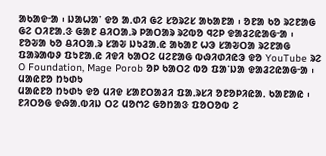ᱟᱠᱟᱫᱼᱟ ᱾ ᱡᱟᱦᱟᱸ ᱫᱚ ᱟᱹᱰᱤ ᱜᱮ ᱥᱚᱨᱮᱥ ᱟᱠᱟᱱᱟ ᱾ ᱚᱱᱟ ᱠᱚ ᱨᱮᱱᱟᱜ ᱜᱮ ᱛᱤᱱᱟᱹᱝ ᱜᱟᱱ ᱪᱤᱛᱟᱹᱨ ᱞᱟᱛᱟᱨ ᱨᱮᱵᱚ ᱧᱮᱞ ᱫᱟᱲᱮᱭᱟᱜᱼᱟ ᱾
ᱱᱚᱶᱟ ᱠᱚ ᱪᱤᱛᱟᱹᱨ ᱥᱟᱶ ᱡᱩᱲᱟᱹᱭ ᱟᱠᱟᱱ ᱦᱳ ᱥᱟᱶᱛᱟ ᱨᱮᱱᱟᱜ ᱯᱟᱨᱟᱵᱽ ᱯᱩᱱᱟᱹᱭ ᱤᱫᱤ ᱠᱟᱛᱮ ᱢᱮᱱᱟᱜ ᱵᱷᱤᱰᱤᱭᱳ ᱫᱚ YouTube ᱨᱮ O Foundation, Mage Porob ᱚᱞ ᱠᱟᱛᱮ ᱵᱚ ᱯᱟᱸᱡᱟ ᱫᱟᱲᱮᱭᱟᱜᱼᱟ ᱾
ᱢᱟᱭᱱᱚ ᱴᱩᱰᱩ
ᱢᱟᱭᱱᱚ ᱴᱩᱰᱩ ᱫᱚ ᱢᱤᱫ ᱥᱟᱱᱛᱟᱲᱤ ᱯᱟᱹᱨᱥᱤ ᱚᱱᱚᱞᱤᱭᱟᱹ ᱠᱟᱱᱟᱭ ᱾ ᱱᱤᱛᱚᱜ ᱫᱷᱟᱹᱵᱤᱡ ᱛᱮ ᱢᱚᱬᱮ ᱜᱚᱴᱟᱝ ᱯᱚᱛᱚᱵ ᱮ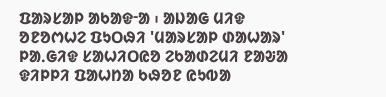ᱯᱟᱨᱥᱟᱞ ᱟᱠᱟᱫᱼᱟ ᱾ ᱟᱡᱟᱜ ᱢᱤᱫ ᱚᱱᱚᱬᱦᱮ ᱯᱩᱛᱷᱤ 'ᱢᱟᱨᱥᱟᱞ ᱰᱟᱦᱟᱨ' ᱞᱟᱹᱜᱤᱫ ᱥᱟᱦᱤᱛᱭᱚ ᱮᱠᱟᱰᱮᱢᱤ ᱱᱟᱶᱟ ᱫᱤᱞᱞᱤ ᱯᱟᱦᱴᱟ ᱠᱷᱚᱱ ᱭᱩᱵᱟ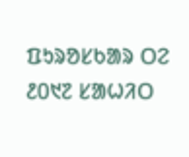ᱯᱩᱨᱚᱥᱠᱟᱨ ᱛᱮ ᱒᱐᱑᱗ ᱥᱟᱦᱤᱛ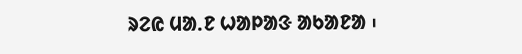ᱨᱮᱭ ᱢᱟᱹᱱ ᱦᱟᱞᱟᱝ ᱟᱠᱟᱱᱟ ᱾